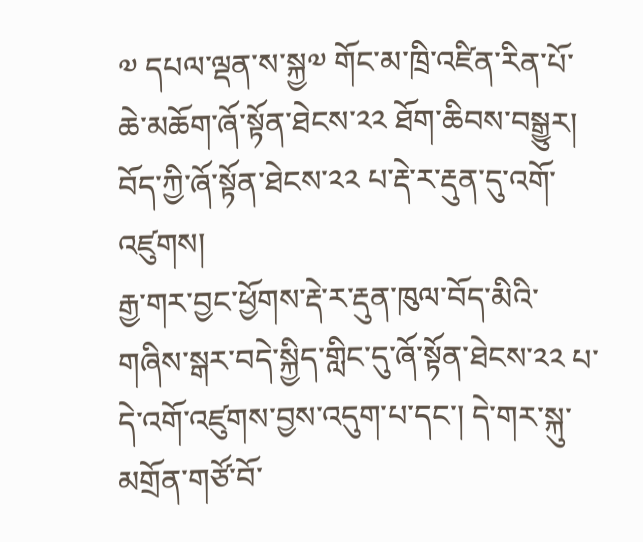༧ དཔལ་ལྡན་ས་སྐྱ༧ གོང་མ་ཁྲི་འཛིན་རིན་པོ་ཆེ་མཆོག་ཞོ་སྟོན་ཐེངས་༢༢ ཐོག་ཆིབས་བསྒྱུར།
བོད་ཀྱི་ཞོ་སྟོན་ཐེངས་༢༢ པ་རྡེ་ར་རྡུན་དུ་འགོ་འཛུགས།
རྒྱ་གར་བྱང་ཕྱོགས་རྡེ་ར་རྡུན་ཁུལ་བོད་མིའི་གཞིས་སྒར་བདེ་སྐྱིད་གླིང་དུ་ཞོ་སྟོན་ཐེངས་༢༢ པ་དེ་འགོ་འཛུགས་བྱས་འདུག་པ་དང་། དེ་གར་སྐུ་མགྲོན་གཙོ་བོ་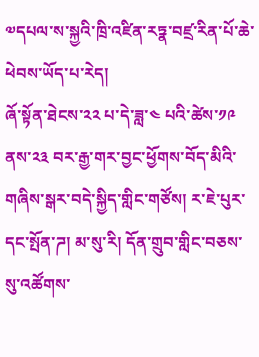༧དཔལ་ས་སྐྱའི་ཁྲི་འཛིན་རཏྣ་བཛྲ་རིན་པོ་ཆེ་ཕེབས་ཡོད་པ་རེད།
ཞོ་སྟོན་ཐེངས་༢༢ པ་དེ་ཟླ་༤ པའི་ཚེས་༡༩ ནས་༢༣ བར་རྒྱ་གར་བྱང་ཕྱོགས་བོད་མིའི་གཞིས་སྒར་བདེ་སྐྱིད་གླིང་གཙོས། ར་ཇེ་པུར་དང་སྤོན་ཌ། མ་སུ་རི། དོན་གྲུབ་གླིང་བཅས་སུ་འཚོགས་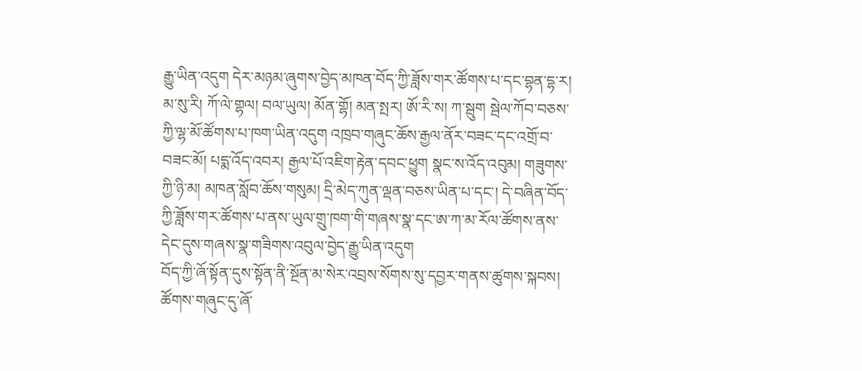རྒྱུ་ཡིན་འདུག དེར་མཉམ་ཞུགས་བྱེད་མཁན་བོད་ཀྱི་ཟློས་གར་ཚོགས་པ་དང་བྷན་དྷ་ར། མ་སུ་རི། ཀོ་ལེ་གྷལ། བལ་ཡུལ། མོན་གྷོ། མན་སྤར། ཨོ་རི་ས། ཀ་སྦུག སྦེལ་ཀོབ་བཅས་ཀྱི་ལྷ་མོ་ཚོགས་པ་ཁག་ཡིན་འདུག འཁྲབ་གཞུང་ཆོས་རྒྱལ་ནོར་བཟང་དང་འགྲོ་བ་བཟང་མོ། པདྨ་འོད་འབར། རྒྱལ་པོ་འཇིག་རྟེན་དབང་ཕྱུག སྣང་ས་འོད་འབུམ། གཟུགས་ཀྱི་ཉི་མ། མཁན་སློབ་ཆོས་གསུམ། དྲི་མེད་ཀུན་ལྡན་བཅས་ཡིན་པ་དང་། དེ་བཞིན་བོད་ཀྱི་ཟློས་གར་ཚོགས་པ་ནས་ཡུལ་གྲུ་ཁག་གི་གཞས་སྣ་དང་ཨ་ཀ་མ་རོལ་ཚོགས་ནས་དེང་དུས་གཞས་སྣ་གཟིགས་འབུལ་བྱེད་རྒྱུ་ཡིན་འདུག
བོད་ཀྱི་ཞོ་སྟོན་དུས་སྟོན་ནི་སྔོན་མ་སེར་འབྲས་སོགས་སུ་དབྱར་གནས་ཚུགས་སྐབས། ཚོགས་གཞུང་དུ་ཞོ་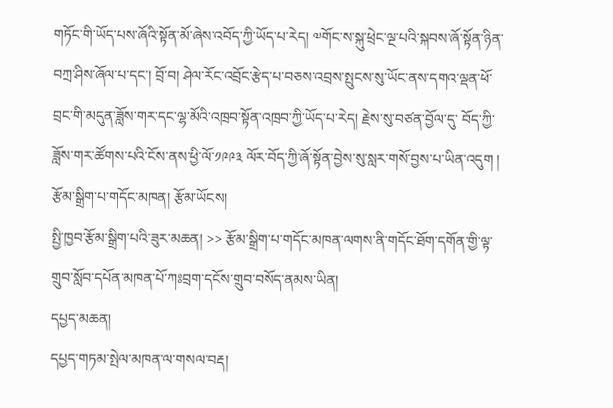གཏོང་གི་ཡོད་པས་ཞོའི་སྟོན་མོ་ཞེས་འབོད་ཀྱི་ཡོད་པ་རེད། ༧གོང་ས་སྐུ་ཕྲེང་ལྔ་པའི་སྐབས་ཞོ་སྟོན་ཉིན་བཀྲ་ཤིས་ཞོལ་པ་དང་། བྲོ་བ། ཤེལ་རོང་འབྲོང་རྩེད་པ་བཅས་འབྲས་སྤུངས་སུ་ཡོང་ནས་དགའ་ལྡན་ཕོ་བྲང་གི་མདུན་ཟློས་གར་དང་ལྷ་མོའི་འཁྲབ་སྟོན་འཁྲབ་ཀྱི་ཡོད་པ་རེད། རྗེས་སུ་བཙན་བྱོལ་དུ་ བོད་ཀྱི་ཟློས་གར་ཚོགས་པའི་ངོས་ནས་ཕྱི་ལོ་༡༩༩༣ ལོར་བོད་ཀྱི་ཞོ་སྟོན་བྱེས་སུ་སླར་གསོ་བྱས་པ་ཡིན་འདུག །
རྩོམ་སྒྲིག་པ་གདོང་མཁན། རྩོམ་ཡོངས།
སྤྱི་ཁྱབ་རྩོམ་སྒྲིག་པའི་ཟུར་མཆན། >> རྩོམ་སྒྲིག་པ་གདོང་མཁན་ལགས་ནི་གདོང་ཐོག་དགོན་གྱི་ལྟ་གྲུབ་སློབ་དཔོན་མཁན་པོ་ཀཿབྲག་དངོས་གྲུབ་བསོད་ནམས་ཡིན།
དཔྱད་མཆན།
དཔྱད་གཏམ་སྤེལ་མཁན་ལ་གསལ་བརྡ།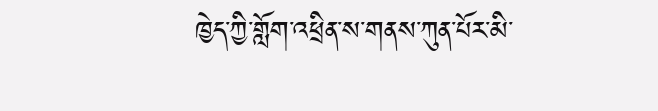ཁྱེད་ཀྱི་གློག་འཕྲིན་ས་གནས་ཀུན་པོར་མི་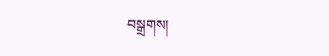བསྒྲགས།